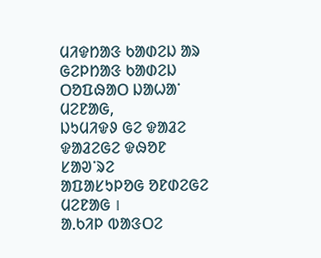ᱢᱤᱫᱴᱟᱝ ᱠᱟᱰᱮᱡ ᱟᱨ ᱜᱮᱞᱴᱟᱝ ᱠᱟᱰᱮᱡ
ᱛᱚᱯᱷᱟᱛ ᱡᱟᱦᱟᱸ ᱢᱮᱱᱟᱜ,
ᱡᱩᱢᱤᱫᱽ ᱜᱮ ᱫᱟᱲᱮ
ᱫᱟᱲᱮᱜᱮ ᱫᱷᱚᱱ ᱥᱟᱣᱸᱨᱮ
ᱟᱯᱟᱥᱩᱞᱚᱜ ᱚᱱᱰᱮᱜᱮ ᱢᱮᱱᱟᱜ ।
ᱟᱹᱠᱤᱞ ᱵᱟᱝᱛᱮ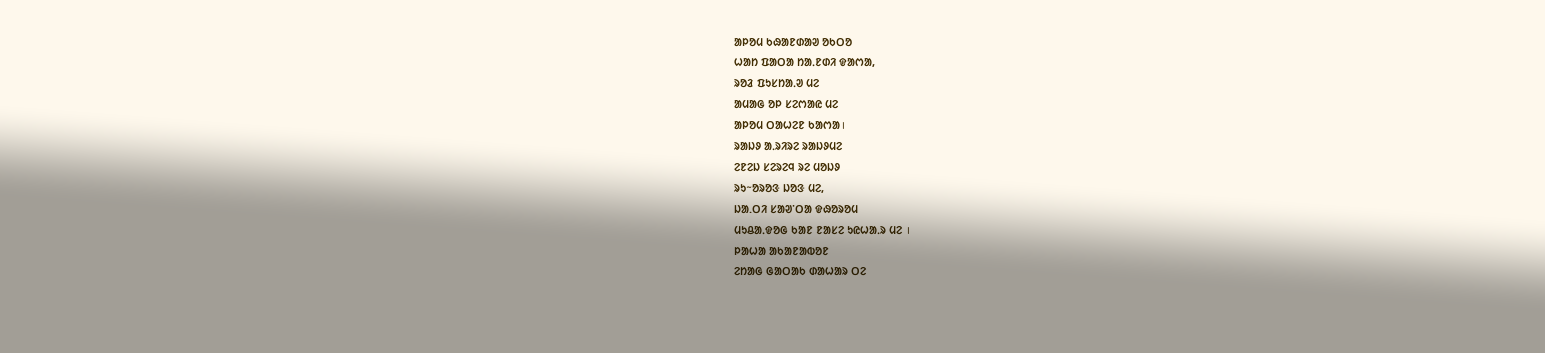ᱟᱞᱚᱢ ᱠᱷᱟᱱᱰᱟᱣ ᱚᱠᱛᱚ
ᱦᱟᱴ ᱯᱟᱛᱟ ᱴᱟᱹᱱᱰᱤ ᱫᱟᱬᱟ,
ᱨᱚᱲ ᱯᱩᱥᱴᱟᱹᱣ ᱢᱮ
ᱟᱢᱟᱜ ᱚᱞ ᱥᱮᱬᱟᱭ ᱢᱮ
ᱟᱞᱚᱢ ᱛᱟᱦᱮᱱ ᱠᱟᱬᱟ।
ᱨᱟᱡᱽ ᱟᱹᱨᱤᱨᱮ ᱨᱟᱡᱽᱢᱮ
ᱮᱱᱮᱡ ᱥᱮᱨᱮᱧ ᱨᱮ ᱢᱚᱡᱽ
ᱨᱩᱻᱚᱨᱚᱝ ᱡᱚᱝ ᱢᱮ,
ᱡᱟ.ᱛᱤ ᱥᱟᱣᱸᱛᱟ ᱫᱷᱚᱨᱚᱢ
ᱢᱩᱪᱟᱹᱫᱚᱜ ᱠᱟᱱ ᱱᱟᱥᱮ ᱩᱭᱦᱟᱹᱨ ᱢᱮ ।
ᱞᱟᱦᱟ ᱟᱠᱟᱱᱟᱵᱚᱱ
ᱮᱴᱟᱜ ᱜᱟᱛᱟᱠ ᱰᱟᱦᱟᱨ ᱛᱮ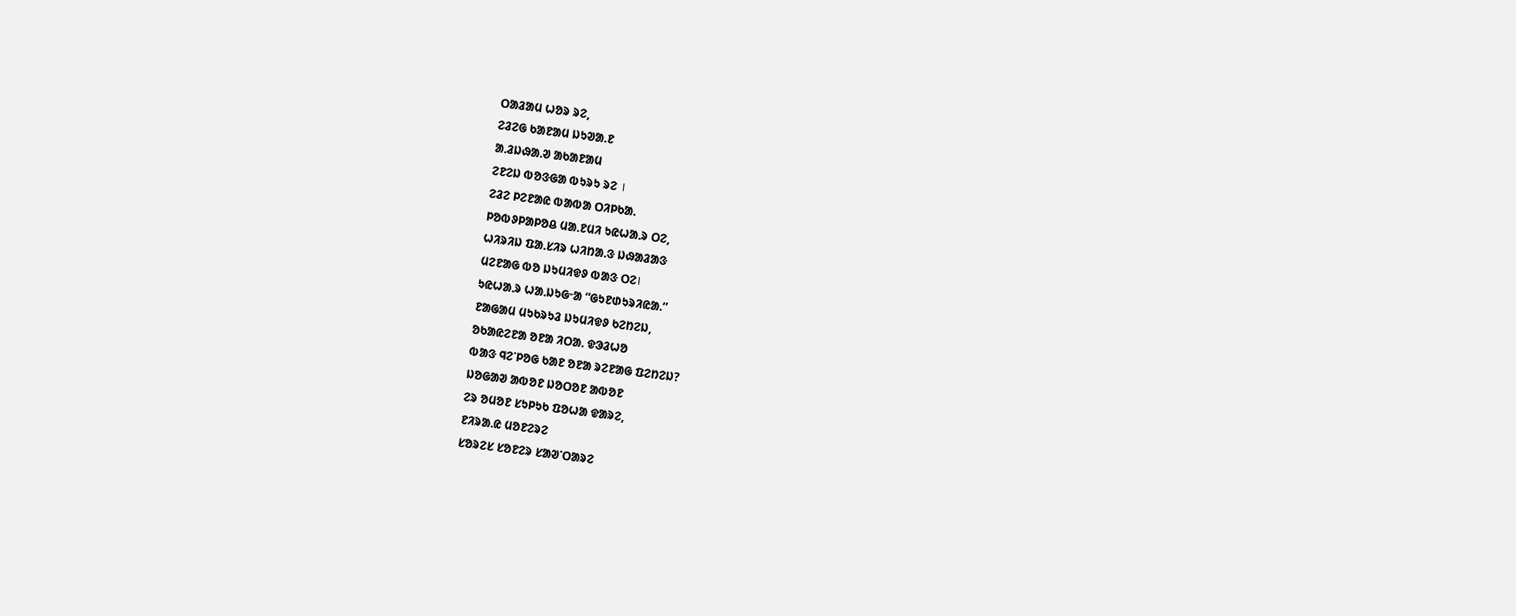ᱛᱟᱲᱟᱢ ᱦᱚᱨ ᱨᱮ,
ᱮᱲᱮᱜ ᱠᱟᱱᱟᱢ ᱡᱩᱣᱟ.ᱱ
ᱟᱹᱲᱡᱷᱟᱹᱣ ᱟᱠᱟᱱᱟᱢ
ᱮᱱᱮᱡ ᱵᱚᱝᱜᱟ ᱵᱩᱨᱩ ᱨᱮ ।
ᱮᱲᱮ ᱞᱮᱱᱟᱭ ᱵᱟᱵᱟ ᱛᱤᱞᱠᱟ.
ᱞᱚᱵᱽᱞᱟᱞᱚᱪ ᱢᱟᱹᱱᱢᱤ ᱩᱭᱦᱟᱹᱨ ᱛᱮ,
ᱦᱤᱨᱤᱡ ᱯᱟᱹᱥᱤᱨ ᱦᱤᱴᱟᱹᱝ ᱡᱷᱟᱲᱟᱝ
ᱢᱮᱱᱟᱜ ᱵᱚ ᱡᱩᱢᱤᱫᱽ ᱵᱟᱝ ᱛᱮ।
ᱩᱭᱦᱟᱹᱨ ᱦᱟᱹᱡᱩᱜᱼᱟ “ᱜᱩᱱᱰᱩᱨᱤᱭᱟ.”
ᱱᱟᱜᱟᱢ ᱢᱩᱠᱨᱩᱲ ᱡᱩᱢᱤᱫᱽ ᱠᱮᱴᱮᱡ,
ᱚᱠᱟᱭᱮᱱᱟ ᱚᱱᱟ ᱤᱛᱟ. ᱫᱳᱲᱦᱚ
ᱵᱟᱝ ᱧᱮᱸᱞᱚᱜ ᱠᱟᱱ ᱚᱱᱟ ᱨᱮᱱᱟᱜ ᱯᱮᱴᱮᱡ?
ᱡᱚᱜᱟᱣ ᱟᱵᱚᱱ ᱡᱚᱛᱚᱱ ᱟᱵᱚᱱ
ᱮᱨ ᱚᱢᱚᱱ ᱥᱩᱞᱩᱠ ᱯᱚᱦᱟ ᱫᱟᱨᱮ,
ᱱᱤᱨᱟ.ᱭ ᱢᱚᱱᱮᱨᱮ
ᱥᱚᱨᱮᱥ ᱥᱚᱱᱮᱨ ᱥᱟᱣᱸᱛᱟᱨᱮ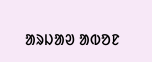ᱟᱨᱡᱟᱣ ᱟᱵᱚᱱ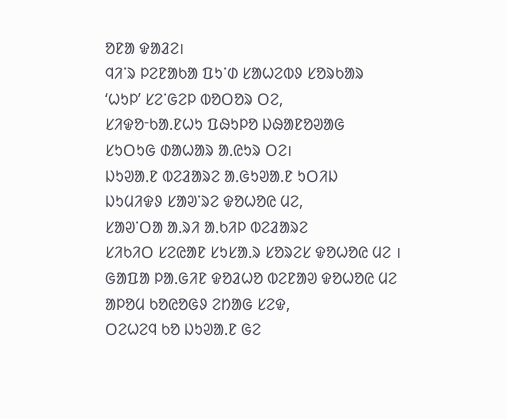ᱚᱱᱟ ᱫᱟᱲᱮ।
ᱧᱤᱸᱨ ᱞᱮᱱᱟᱠᱟ ᱯᱩᱸᱰ ᱥᱟᱦᱮᱵᱽ ᱥᱚᱨᱠᱟᱨ
‘ᱦᱩᱞ’ ᱥᱮᱸᱜᱮᱞ ᱵᱚᱛᱚᱨ ᱛᱮ,
ᱥᱤᱫᱚᱼᱠᱟ.ᱱᱦᱩ ᱯᱷᱩᱞᱚ ᱡᱷᱟᱱᱚᱣᱟᱜ
ᱥᱩᱛᱩᱜ ᱰᱟᱦᱟᱨ ᱟᱹᱭᱩᱨ ᱛᱮ।
ᱡᱩᱣᱟᱹᱱ ᱵᱮᱲᱟᱨᱮ ᱟᱹᱜᱩᱣᱟᱹᱱ ᱩᱛᱤᱡ
ᱡᱩᱢᱤᱫᱽ ᱥᱟᱣᱸᱨᱮ ᱫᱚᱦᱚᱭ ᱢᱮ,
ᱥᱟᱣᱸᱛᱟ ᱟᱹᱨᱤ ᱟᱹᱠᱤᱞ ᱵᱮᱲᱟᱨᱮ
ᱥᱤᱠᱤᱛ ᱥᱮᱭᱟᱱ ᱥᱩᱥᱟᱹᱨ ᱥᱚᱨᱮᱥ ᱫᱚᱦᱚᱭ ᱢᱮ ।
ᱜᱟᱯᱟ ᱞᱟᱹᱜᱤᱱ ᱫᱚᱲᱦᱚ ᱵᱮᱱᱟᱣ ᱫᱚᱦᱚᱭ ᱢᱮ
ᱟᱞᱚᱢ ᱠᱚᱭᱚᱜᱽ ᱮᱴᱟᱜ ᱥᱮᱫ,
ᱛᱮᱦᱮᱧ ᱠᱚ ᱡᱩᱣᱟᱹᱱ ᱜᱮ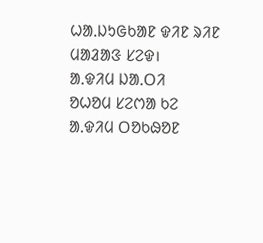ᱦᱟᱹᱡᱩᱜᱠᱟᱱ ᱫᱤᱱ ᱨᱤᱱ ᱢᱟᱲᱟᱝ ᱥᱮᱫ।
ᱟᱹᱫᱤᱢ ᱡᱟᱹᱛᱤ
ᱚᱦᱚᱢ ᱥᱮᱬᱟ ᱠᱮ ᱟᱹᱫᱤᱢ ᱛᱚᱠᱷᱚᱱ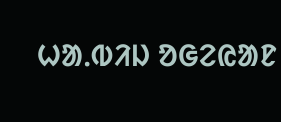ᱦᱟᱹᱵᱤᱡ ᱚᱜᱮᱭᱟᱱ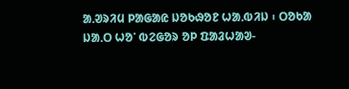ᱟᱹᱣᱨᱤᱢ ᱞᱟᱜᱟᱭ ᱡᱚᱠᱷᱚᱱ ᱦᱟᱹᱵᱤᱡ ᱾ ᱛᱚᱠᱟ ᱡᱟᱹᱛ ᱦᱚᱸ ᱵᱮᱜᱚᱨ ᱚᱞ ᱯᱟᱲᱦᱟᱣ-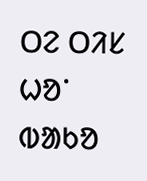ᱛᱮ ᱛᱤᱥ ᱦᱚᱸ ᱵᱟᱠᱚ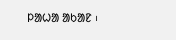ᱞᱟᱦᱟ ᱟᱠᱟᱱ ᱾